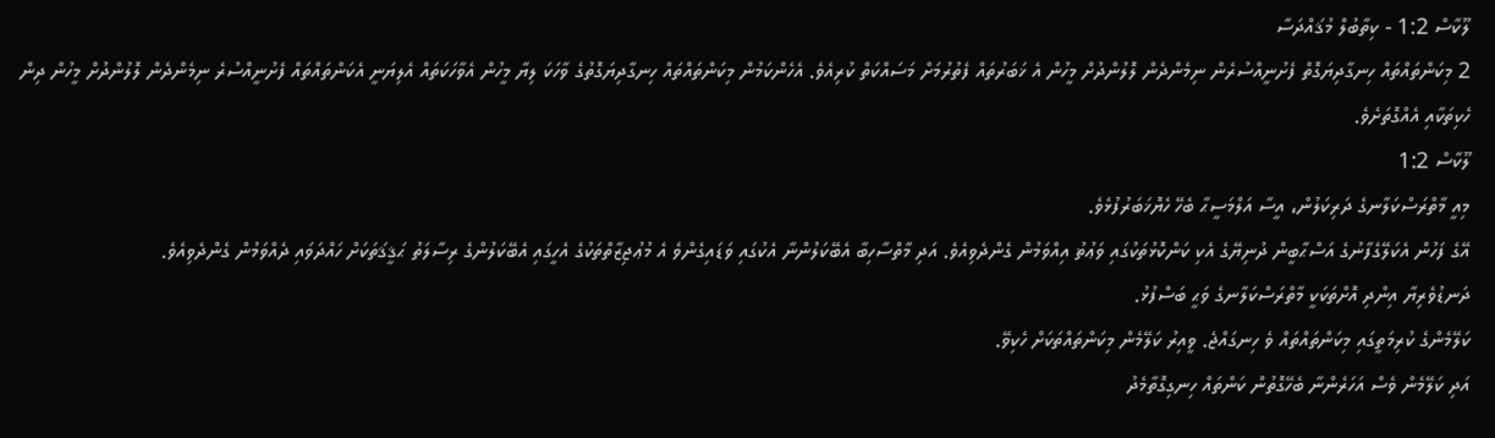ލޫކާސް 1:2 - ކިތާބުލް މުޤައްދަސާ
2 މިކަންތައްތައް ހިނގާދިޔަގޮތް ފެށުނީއްސުރެން ނިމެންދެން ލޮލުންދުށް މީހުން އެ ޚަބަރުތައް ފެތުރުމަށް މަސައްކަތް ކުރިއެވެ. އެހެންކަމުން މިކަންތައްތައް ހިނގާދިޔަގޮތުގެ ވާހަކަ ލިޔާ މީހުން އެވާހަކަތައް އެލިޔަނީ އެކަންތައްތައް ފެށުނީއްސުރެ ނިމެންދެން ލޮލުންދުށް މީހުން ދިން ހެކިތަކާއި އެއްގޮތަށެވެ.
ލޫކާސް 1:2
މިއީ މާތްރަސްކަލާނގެ ދަރިކަލުން، އީސާ އަލްމަސީޙާ ބެހޭ ހެޔޮޚަބަރުފުޅެވެ.
އޭގެ ފަހުން އެކަލޭގެފާނުގެ އަސްޙާބީން ދުނިޔޭގެ އެކި ކަންކޮޅުތަކުގައި ވަޢުޡު އިއްވަމުން ގެންދެވިއެވެ. އަދި މާތްސާހިބާ އެބޭކަލުންނާ އެކުގައި ވަޑައިގެންވެ އެ މުޢުޖިޒާތްތަކުގެ އެހީގައި އެބޭކަލުންގެ ރިސާލަތު ޙަޤީޤަތަކަށް ހައްދަވައި ދެއްވަމުން ގެންދެވިއެވެ.
ދަނޑުވެރިޔާ އިންދި އޮށްތަކަކީ މާތްރަސްކަލާނގެ ވަޙީ ބަސްފުޅު.
ކަލޭމެންގެ ކުރިމަތީގައި މިކަންތައްތައް ވެ ހިނގައްޖެ. ވީއިރު ކަލޭމެން މިކަންތައްތަކަށް ހެކިވޭ.
އަދި ކަލޭމެން ވެސް އަހަރެންނާ ބެހޭގޮތުން ކަންތައް ހިނގިގޮތާމެދު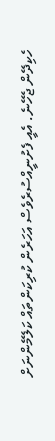ހެކިދޭން ޖެހޭނެ. އެއީ ފެށުނީއްސުރެވެސް އަހަރެން ކުރިކަންތައް ކަލޭމެންނަށް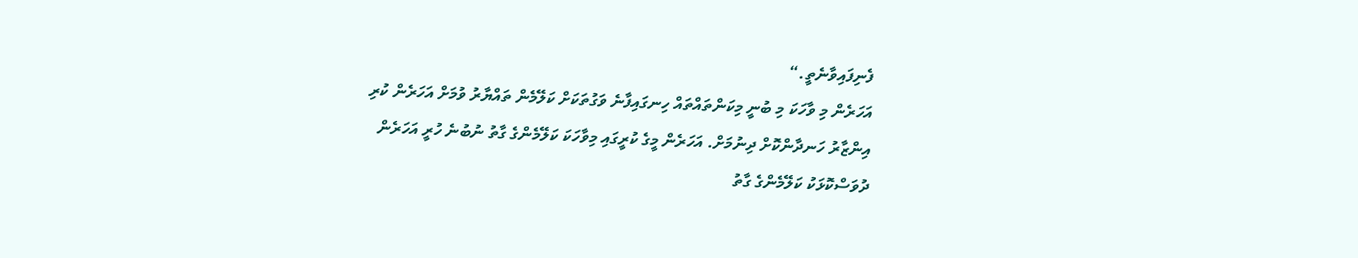ފެނިފައިވާނެތީ.“
އަހަރެން މި ވާހަކަ މި ބުނީ މިކަންތައްތައް ހިނގައިފާނެ ވަގުތަކަށް ކަލޭމެން ތައްޔާރު ވުމަށް އަހަރެން ކުރި އިންޒާރު ހަނދާންކޮށް ދިނުމަށް. އަހަރެން މީގެ ކުރީގައި މިވާހަކަ ކަލޭމެންގެ ގާތު ނުބުނެ ހުރީ އަހަރެން ދުވަސްކޮޅަކު ކަލޭމެންގެ ގާތު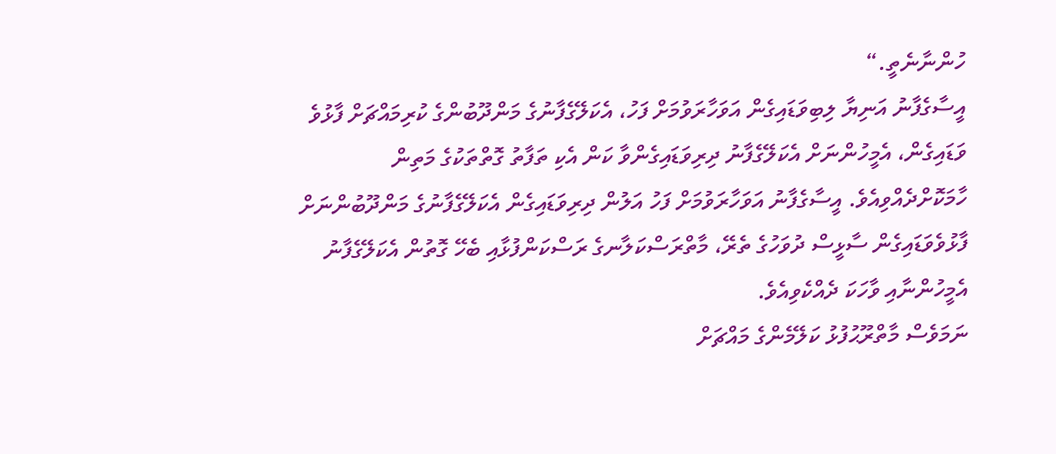ހުންނާނެތީ.“
އީސާގެފާނު އަނިޔާ ލިބިވަޑައިގެން އަވަހާރަވުމަށް ފަހު، އެކަލޭގެފާނުގެ މަންދޫބުންގެ ކުރިމައްޗަށް ފާޅުވެ ވަޑައިގެން، އެމީހުންނަށް އެކަލޭގެފާނު ދިރިވަޑައިގެންވާ ކަން އެކި ތަފާތު ގޮތްތަކުގެ މަތިން ހާމަކޮށްދެއްވިއެވެ. އީސާގެފާނު އަވަހާރަވުމަށް ފަހު އަލުން ދިރިވަޑައިގެން އެކަލޭގެފާނުގެ މަންދޫބުންނަށް ފާޅުވެވަޑައިގެން ސާޅީސް ދުވަހުގެ ތެރޭ، މާތްރަސްކަލާނގެ ރަސްކަންފުޅާއި ބެހޭ ގޮތުން އެކަލޭގެފާނު އެމީހުންނާއި ވާހަކަ ދެއްކެވިއެވެ.
ނަމަވެސް މާތްރޫޙުފުޅު ކަލޭމެންގެ މައްޗަށް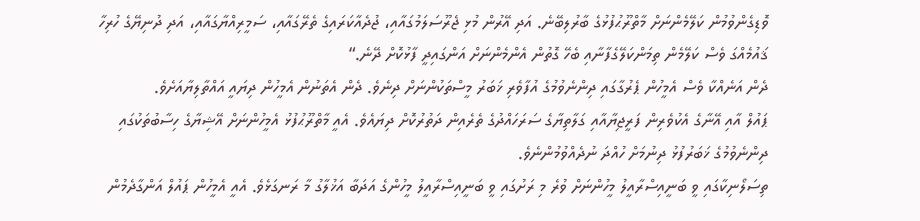ވޮޑިގެންވުމުން ކަލޭމެންނަށް މާތްރޫޙުފުޅުގެ ބާރުލިބޭނެ. އަދި އޭރުން މުޅި ޖެރޫސަލަމުގައާއި، ޖުދެއާކަރައިގެ ތެރޭގައާއި، ސަމީރިއްޔާގައާއި، އަދި ދުނިޔޭގެ ހުރިހާ ޤައުމެއްގަ ވެސް ކަލޭމެން ތިމަންކަލޭގެފާނާއި ބެހޭ ގޮތުން އެންމެންނަށް އަންގައިދީ ފާޅުކޮށް ދޭނެ.“
ދެން އަނެއްކާ ވެސް އެމީހުން ޕެރުގާގައި ދިންނެވުމުގެ އުފާވެރި ޚަބަރު މީސްތަކުންނަށް ދިނެވެ. ދެން އެތަނުން އެމީހުން ދިޔައީ އައްތާލިޔާއަށެވެ.
ޕައުލް އާއި އޭނާގެ އެކުވެރިން ފަރީޖިޔާއާއި ގަލާތިޔާގެ ސަރަހައްދުގެ ތެރެއިން ދަތުރުކޮށް ދިޔައެވެ. އެއީ މާތްރޫޙުފުޅު އެމީހުންނަށް އޭޝިޔާގެ ހިސާބުތަކުގައި ދިންނެވުމުގެ ޚަބަރުފުޅު ދިނުމަށް ހުއްދަ ނުދެއްވުމުންނެވެ.
ތިސަލޯނިކާގައި ވީ ބަނީއިސްރާއީލު މީހުންނަށް ވުރެ މި ރަށުގައި ވީ ބަނީއިސްރާއީލު މީހުންގެ އަދަބާ އަޚުލާގު މާ ރަނގަޅެވެ. އެއީ އެމީހުން ޕައުލް އަންގާދެމުން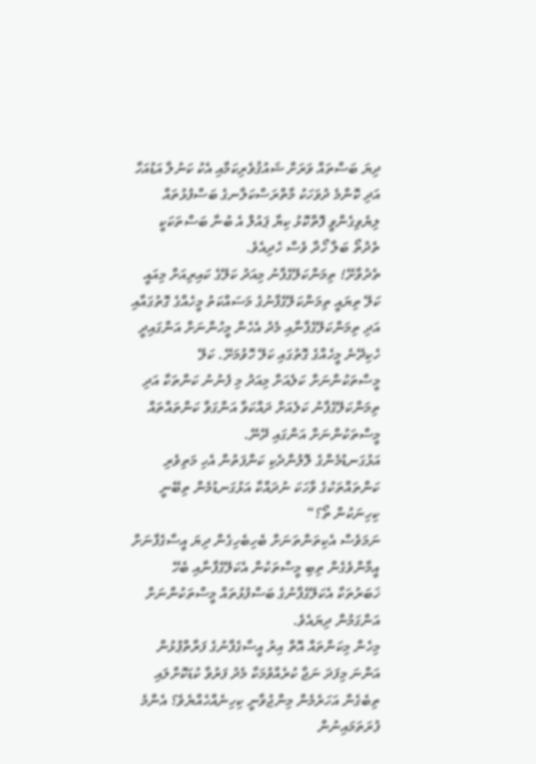ދިޔަ ބަސްތައް ވަރަށް ޝައުޤުވެރިކަމާއި އެކު ކަނުލާ އަޑުއަހާ އަދި ކޮންމެ ދުވަހަކު މާތްރަސްކަލާނގެ ބަސްފުޅުތައް ލިޔެވިގެންވީ ފޮތްކޮޅު ކިޔާ ޕައުލް އެ ބުނާ ބަސްތަކަކީ ތެދުތޯ ބަލާ ހޯދާ ވެސް ހެދިއެވެ.
ތެދުވާށޭ! ތިމަންކަލޭގެފާނު މިއަދު ކަލޭގެ ކައިރިއަށް މިއައީ ކަލޭ ތިޔައީ ތިމަންކަލޭގެފާނުގެ މަސައްކަތު މީހެއްގެ ގޮތުގައާއި އަދި ތިމަންކަލޭގެފާނާއި މެދު އެހެން މީހުންނަށް އަންގައިދީ ހެކިދޭނެ މީހެއްގެ ގޮތުގައި ކަލޭ ހޮވުމަށޭ. ކަލޭ މީސްތަކުންނަށް ކަލެއަށް މިއަދު މި ފެނުނު ކަންތަކާ އަދި ތިމަންކަލޭގެފާނު ކަލެއަށް ދައްކަވާ އަންގަވާ ކަންތައްތައް މީސްތަކުންނަށް އަންގައި ދޭނޭ.
އަޅުގަނޑުމެންގެ ލޮލުންދެކި ކަންފަތުން އެހި މަތިވެރި ކަންތައްތަކުގެ ވާހަކަ ނުދައްކާ އަޅުގަނޑުމެން ތިބޭނީ ކިހިނަކުން ތޯ؟“
ނަމަވެސް އެކިތަންތަނަށް ބެހިބެހިގެން ދިޔަ އީސާގެފާނަށް އީމާންވެގެން ތިބި މީސްތަކުން އެކަލޭގެފާނާއި ބެހޭ ޚަބަރުތަކާ އެކަލޭގެފާނުގެ ބަސްފުޅުތައް މީސްތަކުންނަށް އަންގަމުން ދިޔައެވެ.
މިހެން މިކަންތައް އޮތް އިރު އީސާގެފާނުގެ ފަރާތްޕުޅުން އަންނަ މިފަދަ ނަޖާ ކުރެއްވުމަކާ މެދު ފަރުވާ ކުޑަކޮށްލައި ތިބެގެން އަހަރެމެން މިންޖުވާނީ ކިހިނެއްހެއްޔެވެ؟ އެންމެ ފުރަތަމައިނުން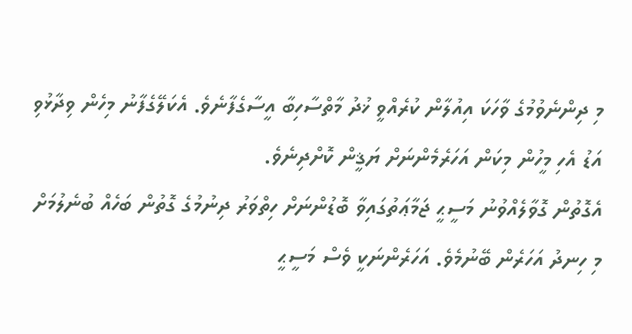މި ދިންނެވުމުގެ ވާހަކަ އިއުލާން ކުރެއްވީ ޚުދު މާތްސާހިބާ އީސާގެފާނެވެ. އެކަލޭގެފާނު މިހެން ވިދާޅުވި އަޑު އެހި މީހުން މިކަން އަހަރެމެންނަށް ޔަޤީން ކޮށްދިނެވެ.
އެގޮތުން ގޮވާލެއްވުނު މަސީޙީ ޖަމާޢަތުގައިވާ ބޮޑުންނަށް ހިތްވަރު ދިނުމުގެ ގޮތުން ބަހެއް ބުނެލުމަށް މި ހިނދު އަހަރެން ބޭނުމެވެ. އަހަރެންނަކީ ވެސް މަސީޙީ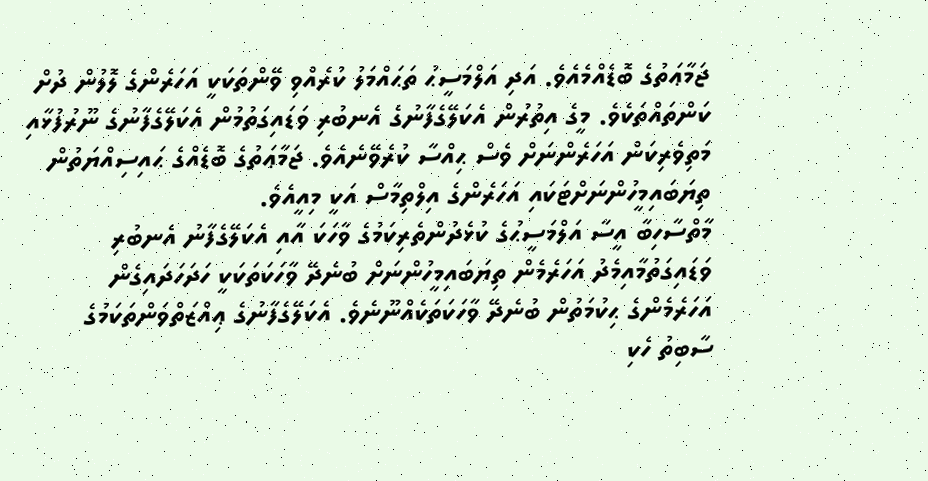ޖަމާޢަތުގެ ބޮޑެއްމެއެވެ. އަދި އަލްމަސީޙު ތަޙައްމަލު ކުރެއްވި ވޭންތަކަކީ އަހަރެންގެ ލޮލުން ދުށް ކަންތައްތަކެވެ. މީގެ އިތުރުން އެކަލޭގެފާނުގެ އެނބުރި ވަޑައިގަތުމުން އެކަލޭގެފާނުގެ ނޫރުފުޅާއި މަތިވެރިކަން އަހަރެންނަށް ވެސް ޙިއްސާ ކުރެވޭނެއެވެ. ޖަމާޢަތުގެ ބޮޑެއްގެ ޙައިސިއްޔަތުން ތިޔަބައިމީހުންނަށްޓަކައި އަހަރެންގެ އިލްތިމާސް އަކީ މިއީއެވެ.
މާތްސާހިބާ އީސާ އަލްމަސީޙުގެ ކުޅެދުންތެރިކަމުގެ ވާހަކަ އާއި އެކަލޭގެފާނު އެނބުރި ވަޑައިގަތުމާއިމެދު އަހަރެމެން ތިޔަބައިމީހުންނަށް ބުނެދޭ ވާހަކަތަކަކީ ހަދަހަދައިގެން އަހަރެމެންގެ ޙިކުމަތުން ބުނެދޭ ވާހަކަތަކެއްނޫނެވެ. އެކަލޭގެފާނުގެ ޢިއްޒަތްވަންތަކަމުގެ ސާބިތު ހެކި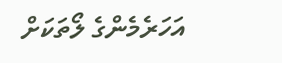އަހަރެމެންގެ ލޯތަކަށް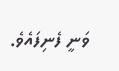ވަނީ ފެނިފައެވެ.